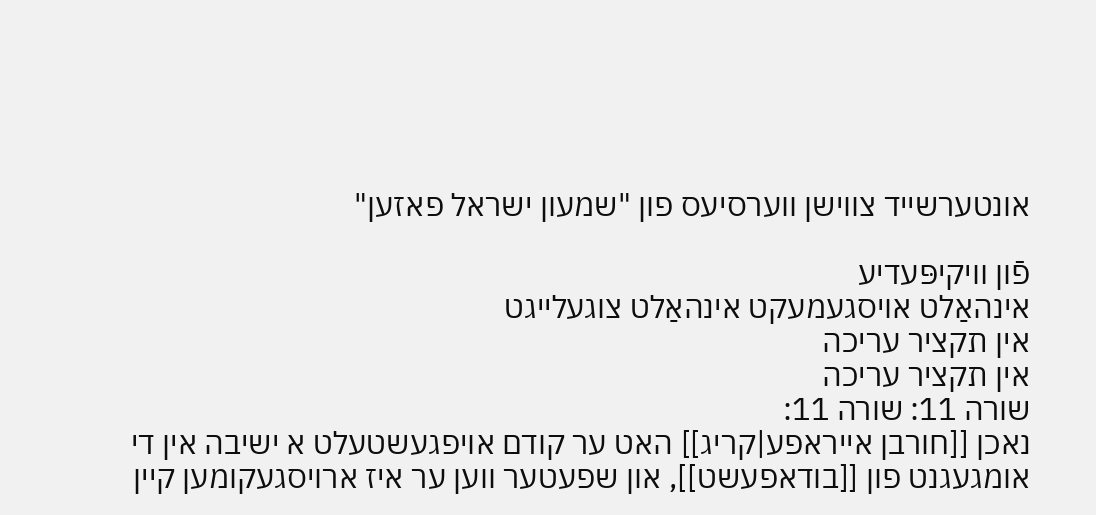אונטערשייד צווישן ווערסיעס פון "שמעון ישראל פאזען"

פֿון װיקיפּעדיע
אינהאַלט אויסגעמעקט אינהאַלט צוגעלייגט
אין תקציר עריכה
אין תקציר עריכה
שורה 11: שורה 11:
נאכן [[חורבן אייראפע|קריג]] האט ער קודם אויפגעשטעלט א ישיבה אין די אומגעגנט פון [[בודאפעשט]], און שפעטער ווען ער איז ארויסגעקומען קיין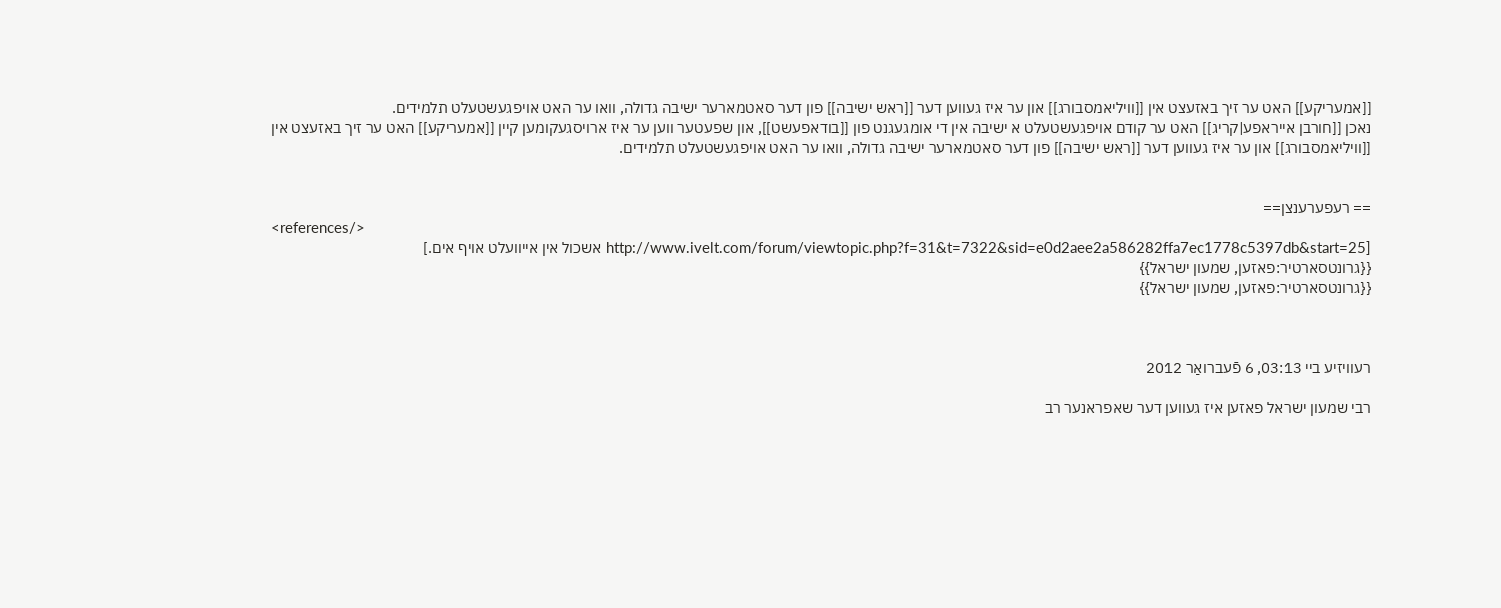[[אמעריקע]] האט ער זיך באזעצט אין [[וויליאמסבורג]] און ער איז געווען דער [[ראש ישיבה]] פון דער סאטמארער ישיבה גדולה, וואו ער האט אויפגעשטעלט תלמידים.
נאכן [[חורבן אייראפע|קריג]] האט ער קודם אויפגעשטעלט א ישיבה אין די אומגעגנט פון [[בודאפעשט]], און שפעטער ווען ער איז ארויסגעקומען קיין [[אמעריקע]] האט ער זיך באזעצט אין [[וויליאמסבורג]] און ער איז געווען דער [[ראש ישיבה]] פון דער סאטמארער ישיבה גדולה, וואו ער האט אויפגעשטעלט תלמידים.


== רעפערענצן==
<references/>
[http://www.ivelt.com/forum/viewtopic.php?f=31&t=7322&sid=e0d2aee2a586282ffa7ec1778c5397db&start=25 אשכול אין אייוועלט אויף אים.]
{{גרונטסארטיר:פאזען, שמעון ישראל}}
{{גרונטסארטיר:פאזען, שמעון ישראל}}



רעוויזיע ביי 03:13, 6 פֿעברואַר 2012

רבי שמעון ישראל פאזען איז געווען דער שאפראנער רב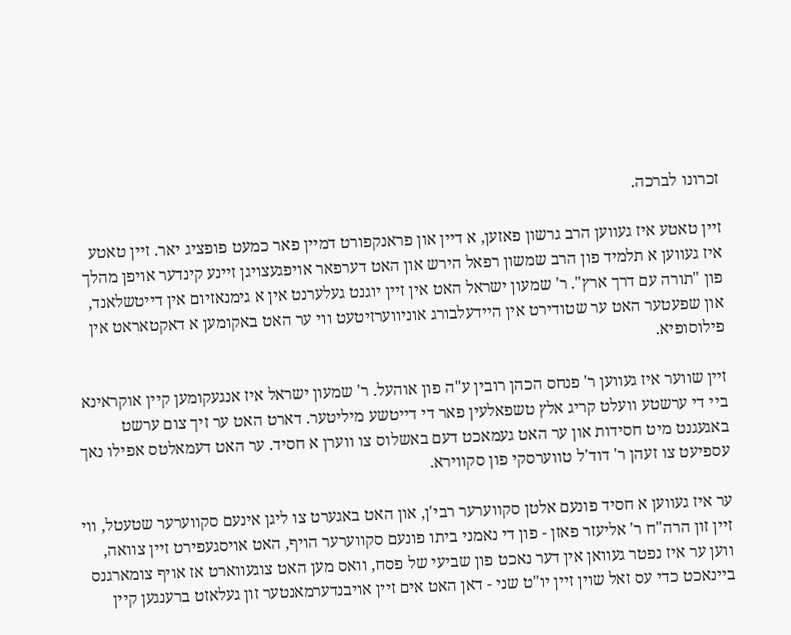זכרונו לברכה.

זיין טאטע איז געווען הרב גרשון פאזען, א דיין און פראנקפורט דמיין פאר כמעט פופציג יאר. זיין טאטע איז געווען א תלמיד פון הרב שמשון רפאל הירש און האט דערפאר אויפגעצויגן זיינע קינדער אויפן מהלך פון "תורה עם דרך ארץ". ר' שמעון ישראל האט אין זיין יוגנט געלערנט אין א גימנאזיום אין דייטשלאנד, און שפעטער האט ער שטודירט אין היידעלבורג אוניווערזיטעט ווי ער האט באקומען א דאקטאראט אין פילוסופיא.

זיין שווער איז געווען ר' פנחס הכהן רובין ע"ה פון אוהעל. ר' שמעון ישראל איז אנגעקומען קיין אוקראינא ביי די ערשטע וועלט קריג אלץ טשפאלעין פאר די דייטשע מיליטער. דארט האט ער זיך צום ערשט באגעגנט מיט חסידות און ער האט געמאכט דעם באשלוס צו ווערן א חסיד. ער האט דעמאלטס אפילו נאך עספיעט צו זעהן ר' דוד'ל טווערסקי פון סקווירא.

ער איז געווען א חסיד פונעם אלטן סקווערער רבי'ן, און האט באגערט צו ליגן אינעם סקווערער שטעטל, ווי זיין זון הרה"ח ר' אליעזר פאזן - פון די נאמני ביתו פונעם סקווערער הויף, האט אויסגעפירט זיין צוואה, ווען ער איז נפטר געוואן אין דער נאכט פון שביעי של פסח, וואס מען האט צוגעווארט אז אויף צומארגנס ביינאכט כדי עס זאל שוין זיין יו"ט שני - דאן האט אים זיין אויבנדערמאנטער זון געלאזט ברענגען קיין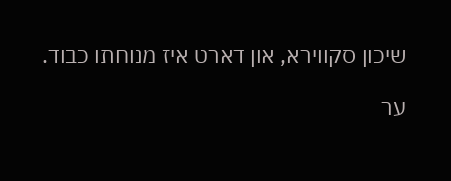שיכון סקווירא, און דארט איז מנוחתו כבוד.

ער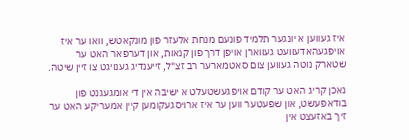איז געווען א יונגער תלמיד פונעם מנחת אלעזר פון מונקאטש, וואו ער איז אויפגעהאדעוועט געווארן אויפן דרך פון קנאות, און דערפאר האט ער שטארק נוטה געווען צום סאטמארער רב זצ"ל, זייענדיג גענויגט צו זיין שיטה.

נאכן קריג האט ער קודם אויפגעשטעלט א ישיבה אין די אומגעגנט פון בודאפעשט, און שפעטער ווען ער איז ארויסגעקומען קיין אמעריקע האט ער זיך באזעצט אין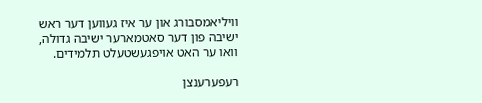וויליאמסבורג און ער איז געווען דער ראש ישיבה פון דער סאטמארער ישיבה גדולה, וואו ער האט אויפגעשטעלט תלמידים.

רעפערענצן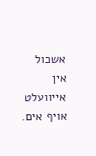אשכול אין אייוועלט אויף אים.